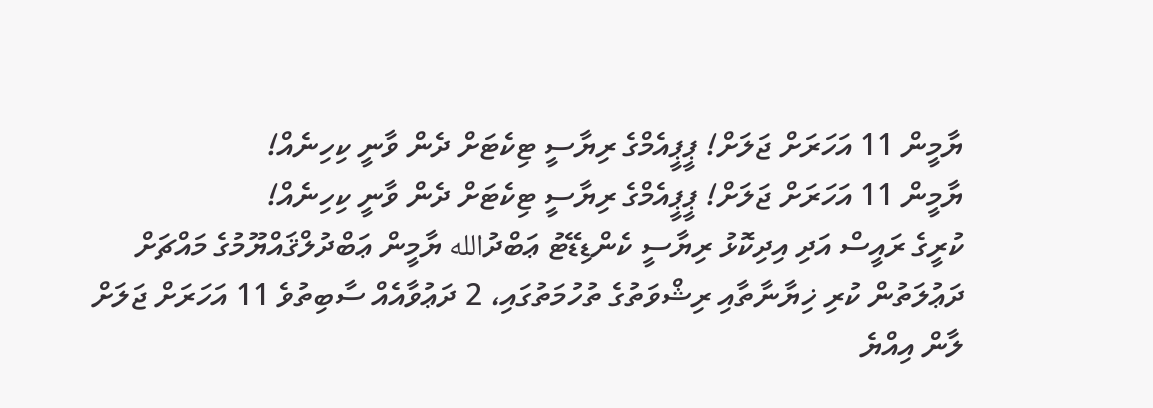ޔާމީން 11 އަހަރަށް ޖަލަށް! ޕީޕީއެމްގެ ރިޔާސީ ޓިކެޓަށް ދެން ވާނީ ކިހިނެއް!
ޔާމީން 11 އަހަރަށް ޖަލަށް! ޕީޕީއެމްގެ ރިޔާސީ ޓިކެޓަށް ދެން ވާނީ ކިހިނެއް!
ކުރީގެ ރައީސް އަދި އިދިކޮޅު ރިޔާސީ ކެންޑިޑޭޓު ޢަބްދުالله ޔާމީން ޢަބްދުލްޤައްޔޫމުގެ މައްޗަށް ދަޢުލަތުން ކުރި ޚިޔާނާތާއި ރިޝްވަތުގެ ތުހުމަތުގައި، 2 ދަޢުވާއެއް ސާބިތުވެ 11 އަހަރަށް ޖަލަށް ލާން އިއްޔެ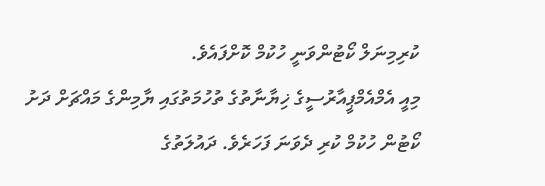ކުރިމިނަލް ކޯޓުންވަނީ ހުކުމް ކޮށްފައެވެ.
މިއީ އެމްއެމްޕީއާރުސީގެ ޚިޔާނާތުގެ ތުހުމަތުގައި ޔާމިންގެ މައްޗަށް ދަށު ކޯޓުން ހުކުމް ކުރި ދެވަނަ ފަހަރެވެ. ދައުލަތުގެ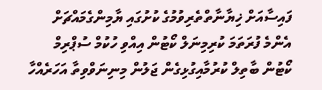ފައިސާއަށް ޚިޔާނާތްތެރިވުމުގެ ކުށުގައި ޔާމިންގެމައްޗަށް އެންމެ ފުރަތަމަ ކުރިމިނަލް ކޯޓުން އިއްވި ހުކުމް ސުޕްރިމް ކޯޓުން ބާތިލް ކުރުމާއިގުޅިގެން ޖަލުން މިނިނަވްވިތާ އަހަރެއްހާ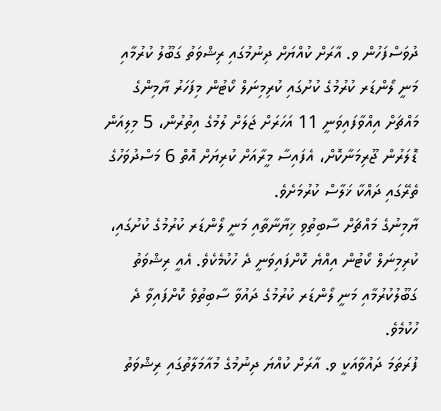ދުވަސްފަހުން ވ. އާރަށް ކުއްޔަށް ދިނުމުގައި ރިޝްވަތު ގަބޫލު ކުރުމާއި މަނީ ލޯންޑަރ ކުރުމުގެ ކުށުގައި ކުރިމިނަލް ކޯޓުން މިފަހަރު ޔާމިންގެ މައްޗަށް އިއްވާފައިވަނީ 11 އަހަރަށް ޖަލަށް ލުމުގެ އިތުރުން، 5 މިލިއަން ޑޮލަރުން ޖޫރިމަނާކޮށް، އެފައިސާ މީރާއަށް ކުރިޔަށް އޮތް 6 މަސްދުވަހުގެ ތެރޭގައި ދައްކާ ޚަލާސް ކުރުމަށެވެ.
ޔާމިނުގެ މައްޗަށް ސާބިތުވި ޚިޔާނާތާއި މަނީ ލޯންޑަރ ކުރުމުގެ ކުށުގައި، ކުރިމިނަލް ކޯޓުން އިއްޔެ ކޮށްފައިވަނީ ދެ ހުކުމެކެވެ. އެއީ ރިޝްވަތު ގަބޫލުކުރުމާއި މަނީ ލޯންޑަރ ކުރުމުގެ ދައުވާ ސާބިތުވެ ކޮށްފައިވާ ދެ ހުކުމެވެ.
ފުރަތަމަ ދައުވާއަކީ ވ. އާރަށް ކުއްޔަ ދިނުމުގެ މުއާމަލާތުގައި ރިޝްވަތު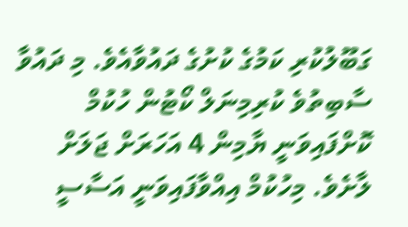ގަބޫލުކުރި ކަމުގެ ކުށުގެ ދައުވާއެވެ. މި ދައުވާ ސާބިތުވެ ކުރިމިނަލް ކޯޓުން ހުކުމް ކޮށްފައިވަނީ ޔާމިން 4 އަހަރަށް ޖަލަށް ލާށެވެ. މިހުކުމް އިއްވާފައިވަނީ އަސާސީ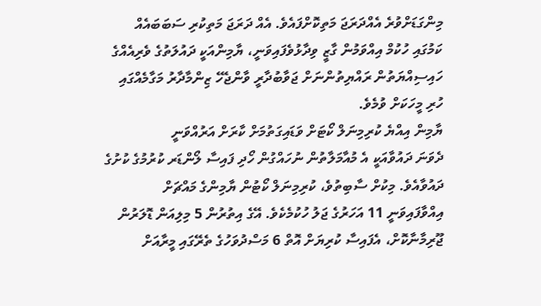މިންގަޑަށްވުރެ އެއްދަރަޖަ މަތިކޮށްފައެވެ. އެއް ދަރަޖަ މަތިކުރި ސަބަބައެއް ކަމުގައި ހުކުމް އިއްވަމުން ގާޒީ ވިދާޅުވެފައިވަނީ، ޔާމިންއަކީ ދައުލަތުގެ ވެރިއެއްގެ ހައިސިއްޔަތުން ރައްޔިތުންނަށް ޖަވާބުދާރީ ވާންޖެހޭ ޒިންމާދާރު މަގާމެއްގައި ހުރި މީހަކަށް ވުމެވެ.
ޔާމިން އިއްޔެ ކުރިމިނަލް ކޯޓަށް ވަޑައިގަތުމަށް ކާރަށް އަރުއްވަނީ
ދެވަނަ ދައުވާއަކީ އެ މުއާމަލާތުން ނުހައްގުން ހޯދި ފައިސާ ލޯންޑަރ ކުރުމުގެ ކުށުގެ ދައުވާއެވެ. މިކުށް ސާބިތުވެ، ކުރިމިނަލް ކޯޓުން ޔާމިންގެ މައްޗަށް އިއްވާފައިވަނީ 11 އަހަރުގެ ޖަލު ހުކުމެކެވެ. އޭގެ އިތުރުން 5 މިލިއަން ޑޮލަރުން ޖޫރިމާނާކޮށް، އެފައިސާ ކުރިޔަށް އޮތް 6 މަސްދުވަހުގެ ތެރޭގައި މީރާއަށް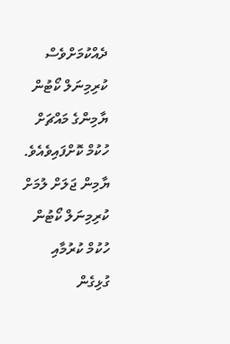ދެއްކުމަށްވެސް ކުރިމިނަލް ކޯޓުން ޔާމިންގެ މައްޗަށް ހުކުމް ކޮށްފައިވެއެވެ.
ޔާމިން ޖަލަށް ލުމަށް ކުރިމިނަލް ކޯޓުން ހުކުމް ކުރުމާއި ގުޅިގެން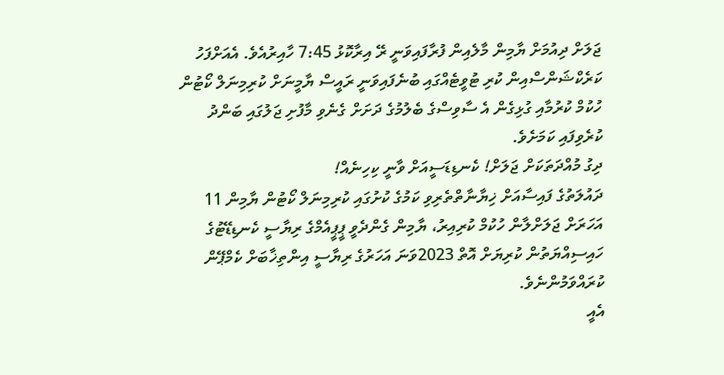ޖަލަށް ދިއުމަށް ޔާމިން މާލެއިން ފުރާފައިވަނީ ރޭ އިރާކޮޅު 7:45 ހާއިރުއެވެ. އެއަށްފަހު ކަރެކްޝަންސްއިން ކުރި ޓުވީޓެއްގައި ބުނެފައިވަނީ ރައީސް ޔާމީނަށް ކުރިމިނަލް ކޯޓުން ހުކުމް ކުރުމާއި ގުޅިގެން އެ ސާވިސްގެ ބެލުމުގެ ދަށަށް ގެނެވި މާފުށި ޖަލުގައި ބަންދު ކުރެވިފައި ކަމަށެވެ.
ދިގު މުއްދަތަކަށް ޖަލަށް! ކެނޑިޑަސީއަށް ވާނީ ކިހިނެއް!
ދައުލަތުގެ ފައިސާއަށް ޚިޔާނާތްތެރިވި ކަމުގެ ކުށުގައި ކުރިމިނަލް ކޯޓުން ޔާމިން 11 އަހަރަށް ޖަލަށްލާން ހުކުމް ކުރިއިރު، ޔާމިން ގެންދެވީ ޕީޕީއެމްގެ ރިޔާސީ ކެނޑިޑޭޓުގެ ހައިސިއްޔަތުން ކުރިޔަށް އޮތް 2023ވަނަ އަހަރުގެ ރިޔާސީ އިންތިޚާބަށް ކެމްޕޭން ކުރައްވަމުންނެވެ.
އެއީ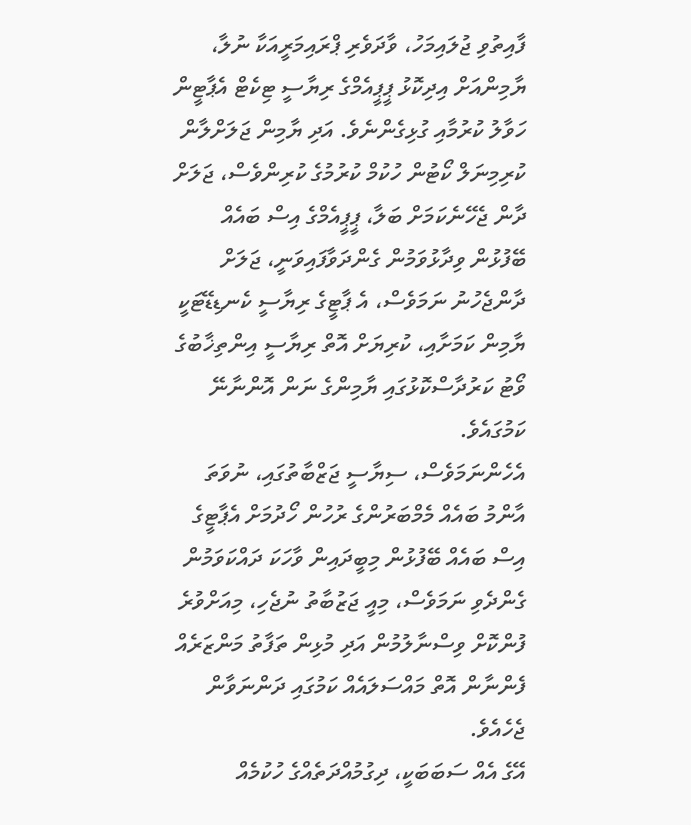ފާއިތުވި ޖުލައިމަހު، ވާދަވެރި ޕްރައިމަރީއަކާ ނުލާ، ޔާމިންއަށް އިދިކޮޅު ޕީޕީއެމްގެ ރިޔާސީ ޓިކެޓް އެޕާޓީން ހަވާލު ކުރުމާއި ގުޅިގެންނެވެ. އަދި ޔާމިން ޖަލަށްލާން ކުރިމިނަލް ކޯޓުން ހުކުމް ކުރުމުގެ ކުރިންވެސް، ޖަލަށް ދާން ޖެހޭނެކަމަށް ބަލާ، ޕީޕީއެމްގެ އިސް ބައެއް ބޭފުޅުން ވިދާޅުވަމުން ގެންދަވާފައިވަނީ، ޖަލަށް ދާންޖެހުނު ނަމަވެސް، އެ ޕާޓީގެ ރިޔާސީ ކެނޑިޑޭޓަކީ ޔާމިން ކަމަށާއި، ކުރިޔަށް އޮތް ރިޔާސީ އިންތިޚާބުގެ ވޯޓު ކަރުދާސްކޮޅުގައި ޔާމިންގެ ނަން އޮންނާނޭ ކަމުގައެވެ.
އެހެންނަމަވެސް، ސިޔާސީ ޖަޒްބާތުގައި، ނުވަތަ އާންމު ބައެއް މެމްބަރުންގެ ރުހުން ހޯދުމަށް އެޕާޓީގެ އިސް ބައެއް ބޭފުޅުން މިބީދައިން ވާހަކަ ދައްކަވަމުން ގެންދެވި ނަމަވެސް، މިއީ ޖަޒުބާތު ނުޖެހި، މިއަށްވުރެ ފުންކޮށް ވިސްނާލުމުން އަދި މުޅިން ތަފާތު މަންޒަރެއް ފެންނާން އޮތް މައްސަލައެއް ކަމުގައި ދަންނަވާން ޖެހެއެވެ.
އޭގެ އެއް ސަބަބަކީ، ދިގުމުއްދަތެއްގެ ހުކުމެއް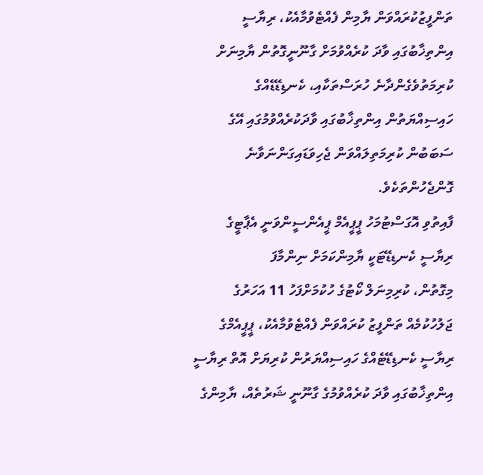ތަންފީޒުކުރައްވަން ޔާމިން ފެއްޓެވުމާއެކު، ރިޔާސީ އިންތިޚާބުގައި ވާދަ ކުރެއްވުމަށް ގާނޫނީގޮތުން ޔާމިނަށް ކުރިމަތުވެގެންދާނެ ހުރަސްތަކާއި، ކެނޑިޑޭޑެއްގެ ހައިސިއްޔަތުން އިންތިޚާބުގައި ވާދަކުރެއްވުމުގައި އޭގެ ސަބަބުން ކުރިމަތިލައްވަން ޖެހިވަޑައިގަންނަވާނެ ގޮންޖެހުންތަކެވެ.
ފާއިތުވި އޮގަސްޓުމަހު ޕީޕީއެމް ޕީއެންސީންވަނީ އެޕާޓީގެ ރިޔާސީ ކެނޑިޑޭޓަކީ ޔާމިންކަމަށް ނިންމާފަ
މިގޮތުން، ކުރިމިނަލް ކޯޓުގެ ހުކުމަށްފަހު 11 އަހަރުގެ ޖަލުހުކުމެއް ތަންފީޒު ކުރައްވަން ފެއްޓެވުމާއެކު، ޕީޕީއެމްގެ ރިޔާސީ ކެނޑިޑޭޓެއްގެ ހައިސިއްޔަރުން ކުރިޔަށް އޮތް ރިޔާސީ އިންތިޚާބުގައި ވާދަ ކުރެއްވުމުގެ ގާނޫނީ ޝަރުތެއް، ޔާމިންގެ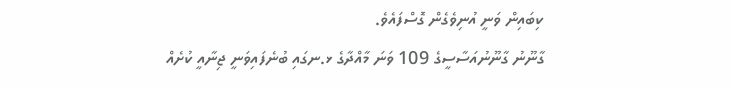ކިބައިން ވަނީ އުނިވެގެން ގޮސްފައެވެ.
ގާނޫނު ގާނޫނުއަސާސީގެ 109 ވަނަ މާއްދާގެ ޅ.ނގައި ބުނެފައިވަނީ ޖިނާއީ ކުށެއް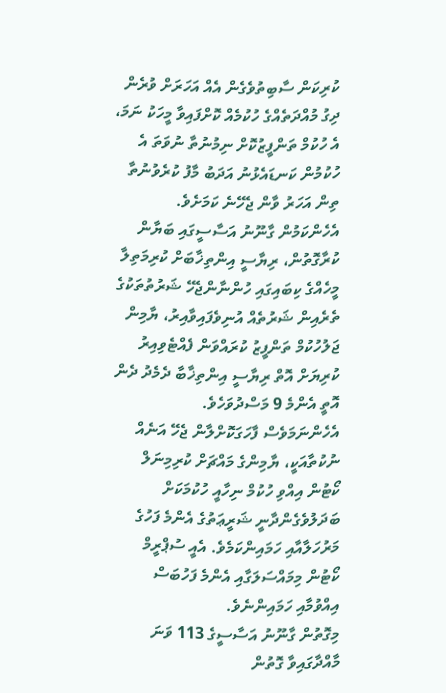ކުރިކަން ސާބިތުވެގެން އެއް އަހަރަށް ވުރެން ދިގު މުއްދަތެއްގެ ހުކުމެއް ކޮށްފައިވާ މީހަކު ނަމަ، އެ ހުކުމް ތަންފީޒުކޮށް ނިމުނުތާ ނުވަތަ އެ ހުކުމުން ކަނޑައެޅުނު އަދަބު މާފު ކުރެވުނުތާ ތިން އަހަރު ވާން ޖެހޭނެ ކަމަށެވެ.
އެހެންކަމުން ގާނޫނު އަސާސީގައި ބަޔާން ކުރާގޮތުން، ރިޔާސީ އިންތިޚާބަށް ކުރިމަތިލާ މީހެއްގެ ކިބައިގައި ހުންނާންޖެހޭ ޝަރުތުތަކުގެ ތެރެއިން ޝަރުތެއް އުނިވެފައިވާއިރު، ޔާމިން ޖަލުހުކުމް ތަންފީޒު ކުރައްވަން ފެއްޓެވިއިރު ކުރިޔަށް އޮތް ރިޔާސީ އިންތިޚާބާ ދެމެދު ދެން އޮތީ އެންމެ 9 މަސްދުވަހެވެ.
އެހެންނަމަވެސް ފާހަގަކޮށްލާން ޖެހޭ އަނެއް ނުކުތާއަކީ، ޔާމިންގެ މައްޗަށް ކުރިމިނަލް ކޯޓުން އިއްވި ހުކުމް ނިހާއީ ހުކުމަކަށް ބަދަލުވެގެންދާނީ ޝަރީޢަތުގެ އެންމެ ފަހުގެ މަރުހަލާއާއި ހަމައިންކަމެވެ. އެއީ ސުޕްރީމް ކޯޓުން މިމައްސަލަގާއި އެންމެ ފަހުބަސް އިއްވުމާއި ހަމައިންނެވެ.
މިގޮތުން ގާނޫނު އަސާސީގެ 113 ވަނަ މާއްދާގައިވާ ގޮތުން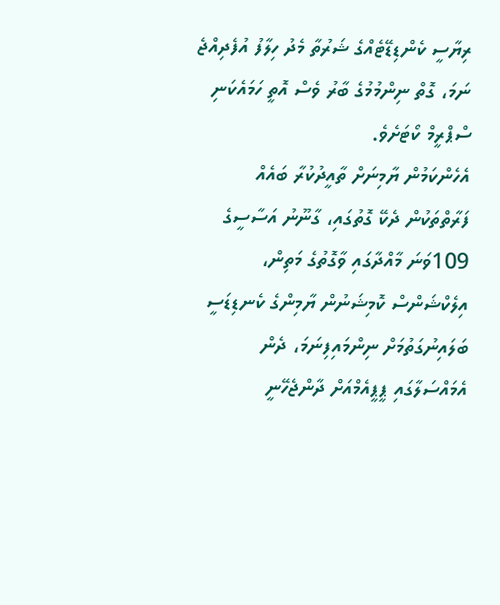ރިޔާސީ ކެންޑިޑޭޓެއްގެ ޝަރުތާ މެދު ހިލާފު އުފެދިއްޖެ ނަމަ، ގޮތް ނިންމުމުގެ ބާރު ވެސް އޮތީ ހަމައެކަނި ސްޕްރީމް ކޯޓަށެވެ.
އެހެންކަމުން ޔާމިނަށް ތާއީދުކުރާ ބައެއް ފަރާތްތަކުން ދެކޭ ގޮތުގައި، ގާނޫނު އަސާސީގެ 109ވަނަ މާއްދާގައި ވާގޮތުގެ މަތިން، އިލެކްޝަންސް ކޮމިޝަނުން ޔާމިންގެ ކެނޑިޑަސީ ބަލައިނުގަތުމަށް ނިންމައިފިނަމަ، ދެން އެމައްސަލާގައި ޕީޕީއެމްއަށް ދާންޖެހޭނީ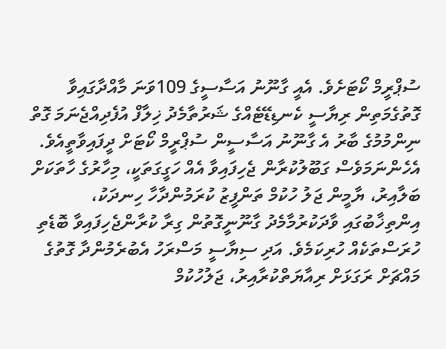ސުޕްރީމް ކޯޓަށެވެ. އެއީ ގާނޫނު އަސާސީގެ 109ވަނަ މާއްދާގައިވާ ގޮތުގެމަތިން ރިޔާސީ ކެނޑިޑޭޓެއްގެ ޝަރުތާމެދު ޚިލާފް އުފެދިއްޖެނަމަ ގޮތް ނިންމުމުގެ ބާރު އެ ގާނޫނު އަސާސީން ސުޕްރީމް ކޯޓަށް ދީފައިވާތީއެވެ.
އެހެންނަމަވެސް ގަބޫލުކުރާން ޖެހިފައިވާ އެއް ހަގީގަތަކީ، މިހާރުގެ ހާތަކަށް ބަލާއިރު، ޔާމީން ޖަލު ހުކުމް ތަންފީޒު ކުރަމުންދާހާ ހިނދަކު، އިންތިޚާބުގައި ވާދަކުރުމާމެދު ގާނޫނީގޮތުން ގިރާ ކުރާންޖެހިފައިވާ ބޮޑެތި ހުރަސްތަކެއް ހުރިކަމެވެ. އަދި ސިޔާސީ މަސްރަހު އެބުރެމުންދާ ގޮތުގެ މައްޗަށް ރަގަޅަށް ރިއާޔަތްކުރާއިރު، ޖަލުހުކުމް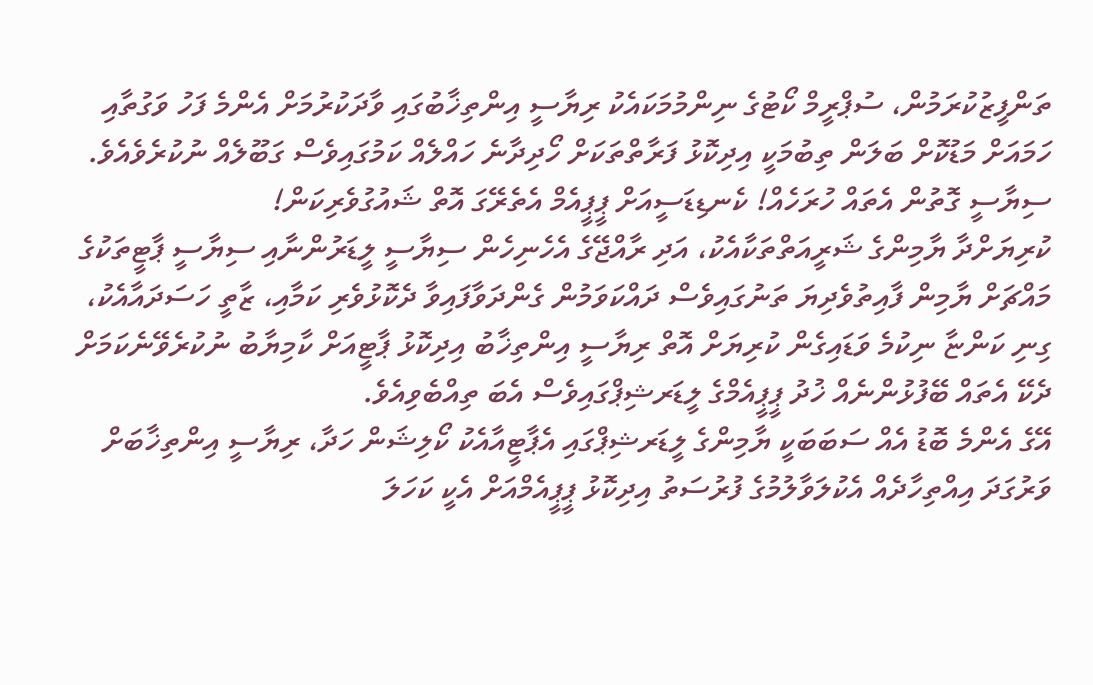ތަންފީޒުކުރަމުން، ސުޕްރީމް ކޯޓުގެ ނިންމުމަކައެކު ރިޔާސީ އިންތިޚާބުގައި ވާދަކުރުމަށް އެންމެ ފަހު ވަގުތާއި ހަމައަށް މަޑުކޮށް ބަލަން ތިބުމަކީ އިދިކޮޅު ފަރާތްތަކަށް ހޯދިދާނެ ހައްލެއް ކަމުގައިވެސް ގަބޫލެއް ނުކުރެވެއެވެ.
ސިޔާސީ ގޮތުން އެތައް ހުރަހެއް! ކެނޑިޑަސީއަށް ޕީޕީއެމް އެތެރޭގަ އޮތް ޝައުގުވެރިކަން!
ކުރިޔަށްދާ ޔާމިންގެ ޝަރީއަތްތަކާއެކު، އަދި ރާއްޖޭގެ އެހެނިހެން ސިޔާސީ ލީޑަރުންނާއި ސިޔާސީ ޕާޓީތަކުގެ މައްޗަށް ޔާމިން ފާއިތުވެދިޔަ ތަނުގައިވެސް ދައްކަވަމުން ގެންދަވާފައިވާ ދެކޮޅުވެރި ކަމާއި، ޒާތީ ހަސަދައާއެކު، ގިނި ކަންޏާ ނިކުމެ ވަޑައިގެން ކުރިޔަށް އޮތް ރިޔާސީ އިންތިޚާބު އިދިކޮޅު ޕާޓީއަށް ކާމިޔާބު ނުކުރެވޭނެކަމަށް ދެކޭ އެތައް ބޭފުޅުންނެއް ޚުދު ޕީޕީއެމްގެ ލީޑަރޝިޕްގައިވެސް އެބަ ތިއްބެވިއެވެ.
އޭގެ އެންމެ ބޮޑު އެއް ސަބަބަކީ ޔާމިންގެ ލީޑަރޝިޕްގައި އެޕާޓީއާއެކު ކޯލިޝަން ހަދާ، ރިޔާސީ އިންތިޚާބަށް ވަރުގަދަ އިއްތިހާދެއް އެކުލަވާލުމުގެ ފުރުސަތު އިދިކޮޅު ޕީޕީއެމްއަށް އެކީ ކަހަލަ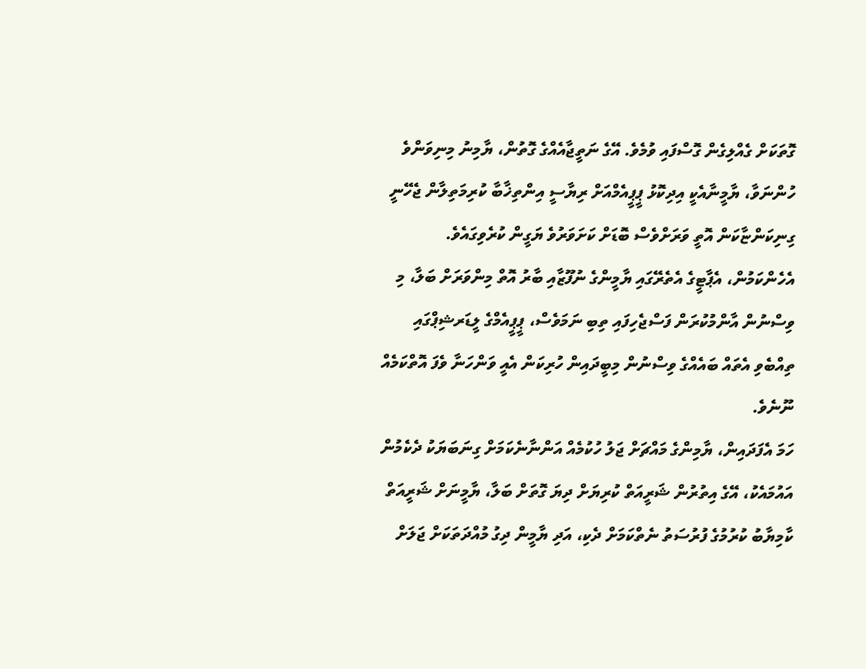ގޮތަކަށް ގެއްލިގެން ގޮސްފައި ވުމެވެ. އޭގެ ނަތީޖާއެއްގެ ގޮތުން، ޔާމިނު މިނިވަންވެ ހުންނަވާ، ޔާމީނާއެކީ އިދިކޮޅު ޕީޕީއެމްއަށް ރިޔާސީ އިންތިޚާބާ ކުރިމަތިލާން ޖެހޭނީ ގިނިކަންޏާކަން އޮތީ ވަރަށްވެސް ބޮޑަށް ކަށަވަރުވެ ޔަގީން ކުރެވިގައެވެ.
އެހެންކަމުން، އެޕާޓީގެ އެތެރޭގައި ޔާމީންގެ ނުފޫޒާއި ބާރު އޮތް މިންވަރަށް ބަލާ، މި ވިސްނުން އާންމުކުރަން ފަސްޖެހިފައި ތިބި ނަމަވެސް، ޕީޕީއެމްގެ ލީޑަރޝިޕްގައި ތިއްބެވި އެތައް ބައެއްގެ ވިސްނުން މިބީދައިން ހުރިކަން އެއީ ވަންހަނާ ވެފަ އޮތްކަމެއް ނޫނެވެ.
ހަމަ އެފަދައިން، ޔާމިންގެ މައްޗަށް ޖަލު ހުކުމެއް އަންނާނެކަމަށް ގިނަބަޔަކު ދެކެމުން އައުމައެކު، އޭގެ އިތުރުން ޝަރީއަތް ކުރިޔަށް ދިޔަ ގޮތަށް ބަލާ، ޔާމީނަށް ޝަރީއަތް ކާމިޔާބު ކުރުމުގެ ފުރުސަތު ނެތްކަމަށް ދެކި، އަދި ޔާމީން ދިގު މުއްދަތަކަށް ޖަލަށް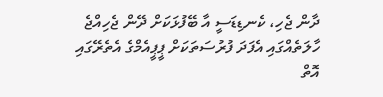ދާން ޖެހި، ކެނޑިޑަސީ އާ ބޭފުޅަކަށް ދޭން ޖެހިއްޖެ ހާލަތެއްގައި އެފަދަ ފުރުސަތަކަށް ޕީޕީއެމްގެ އެތެރޭގައި އޮތް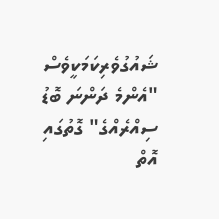ޝައުގުވެރިކަމަކީވެސް "އެންމެ ދަންނަ ބޮޑު ސިއްރެއްގެ" ގޮތުގައި އޮތް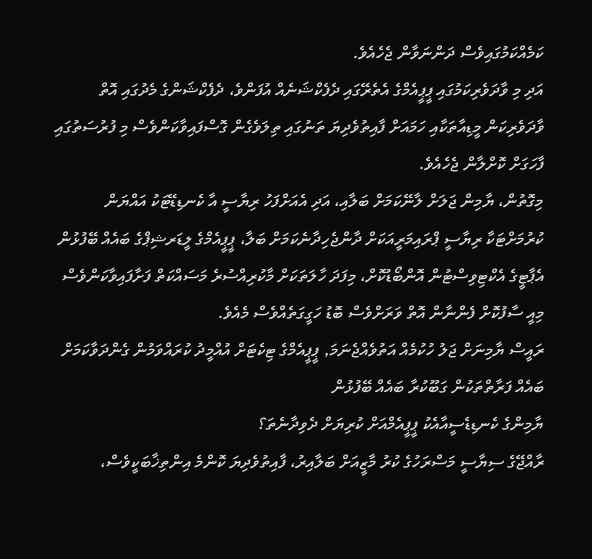ކަމެއްކަމުގައިވެސް ދަންނަވާން ޖެހެއެވެ.
އަދި މި ވާދަވެރިކަމުގައި ޕީޕީއެމްގެ އެތެރޭގައި ދެފެކްޝަނެއް އުފަންވެ، ދެފެކްޝަންގެ މެދުގައި އޮތް ވާދަވެރިކަން މީޑިއާތަކާއި ހަމައަށް ފާއިތުވެދިޔަ ތަނުގައި ތިލަވެގެން ގޮސްފައިވާކަންވެސް މި ފުރުސަތުގައި ފާހަގަށް ކޮށްލާން ޖެހެއެވެ.
މިގޮތުން، ޔާމިން ޖަލަށް ލާނޭކަމަށް ބަލާއި، އަދި އެއަށްފަހު ރިޔާސީ އާ ކެނޑިޑޭޓަކު އައްޔަން ކުރުމަށްޓަކާ ރިޔާސީ ޕްރައިމަރީއަކަށް ދާންޖެހިދާނެކަމަށް ބަލާ، ޕީޕީއެމްގެ ލީޑަރޝިޕްގެ ބައެއް ބޭފުޅުން އެޕާޓީގެ އެކްޓިވިސްޓުން އޮންބޯޑުކޮށް، މިފަދަ ހާލަތަކަށް މާކުރިއްސުރެ މަސައްކަތް ފަށާފައިވާކަންވެސް މިއީ ސާފުކޮށް ފެންނާން އޮތް ވަރަށްވެސް ބޮޑު ހަގީގަތެއްވެސް މެއެވެ.
ރައީސް ޔާމިނަށް ޖަލު ހުކުމެއް އަތުވެއްޖެނަމަ, ޕީޕީއެމްގެ ޓިކެޓަށް އުއްމީދު ކުރައްވަމުން ގެންދަވާކަމަށް ބައެއް ފަރާތްތަކުން ގަބޫކުރާ ބައެއް ބޭފުޅުން
ޔާމިންގެ ކެނޑިޑެސީއާއެކު ޕީޕީއެމްއަށް ކުރިޔަށް ދެވިދާނެތަ؟
ރާއްޖޭގެ ސިޔާސީ މަސްރަހުގެ ކުރު މާޒީއަށް ބަލާއިރު، ފާއިތުވެދިޔަ ކޮންމެ އިންތިޚާބަކީވެސް،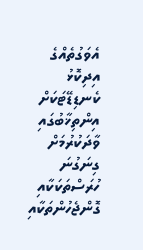އެވަގުތެއްގެ އިދިކޮޅު ކެނޑިޑޭޓަކަށް އިންތިޚާބުގައި ވާދަކުރުމަށް ގިނަގުނަ ހުރަސްތަކަކާއި ގޮންޖެހުންތަކާއި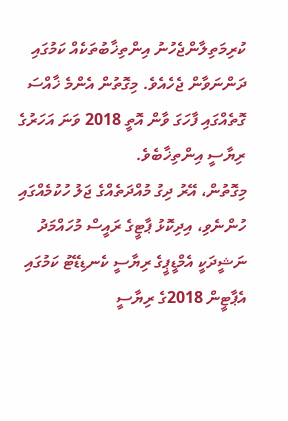ކުރިމަތިލާންޖެހުނު އިންތިޚާބުތަކެއް ކަމުގައި ދަންނަވާން ޖެހެއެވެ. މިގޮތުން އެންމެ ޚާއްސަ ގޮތެއްގައި ފާހަގަ ވާން އޮތީ 2018 ވަނަ އަހަރުގެ ރިޔާސީ އިންތިޚާބެވެ.
މިގޮތުން، އޭރު ދިގު މުއްދަތެއްގެ ޖަލު ހުކުމެއްގައި ހުންނެވި، އިދިކޮޅު ޕާޓީގެ ރައީސް މުހައްމަދު ނަޝީދަކީ އެމްޑީޕީގެ ރިޔާސީ ކެނޑިޑޭޓު ކަމުގައި އެޕާޓީން 2018ގެ ރިޔާސީ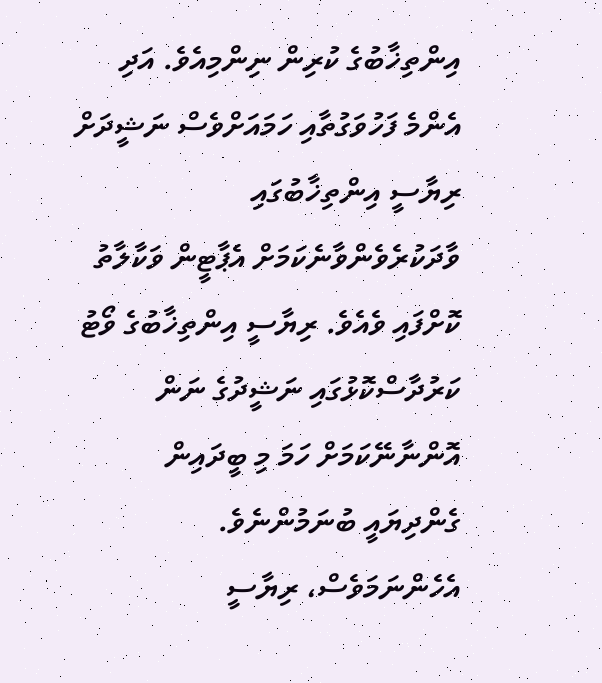އިންތިޚާބުގެ ކުރިން ނިންމިއެވެ. އަދި އެންމެ ފަހުވަގުތާއި ހަމައަށްވެސް ނަޝީދަށް ރިޔާސީ އިންތިޚާބުގައި ވާދަކުރެވެންވާނެކަމަށް އެޕާޓީން ވަކާލާތު ކޮށްފައި ވެއެވެ. ރިޔާސީ އިންތިޚާބުގެ ވޯޓު ކަރުދާސްކޮޅުގައި ނަޝީދުގެ ނަން އޮންނާނޭކަމަށް ހަމަ މި ބީދައިން ގެންދިޔައީ ބުނަމުންނެވެ.
އެހެންނަމަވެސް، ރިޔާސީ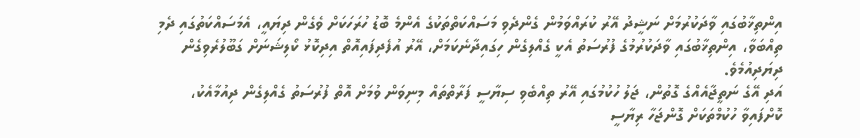އިންތިޚާބުގައި ވާދަކުރުމަށް ނަޝީދު އޭރު ކުރައްވަމުން ގެންދެވި މަސައްކަތްތަކުގެ އެންމެ ބޮޑު ހުރަހަކަށް ވެގެން ދިޔައީ، އެމަސައްކަތުގައި ދެމި ތިއްބަވާ، އިންތިޚާބުގައި ވާދަކުރުމުގެ ފުރުސަތު އެކީ ގެއްލިގެން ހިގައިދާނެކަމަށް، އޭރު އުފެދިފައިއޮތް އިދިކޮޅު ކޯލިޝަނަށް ގަބޫލުރެވިގެން ދިޔަދިއުމެވެ.
އަދި އޭގެ ނަތީޖާއެއްގެ ގޮތުން، ޖަލު ހުކުމުގައި އޭރު ތިއްބެވި ސިޔާސީ ފަރާތްތައް މިނިވަން ވުމަށް އޮތް ފުރުސަތު ގެއްލިގެން ދިއުމާއެކު، ކޮށްފައިވާ ހުކުމްތަކަށް ގޮންޖަހާ ރިޔާސީ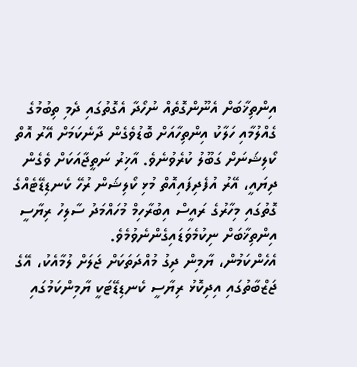އިންތިޚާބަށް އެނޫންގޮތެއް ނުހޯދާ އެގޮތުގައި ދެމި ތިބުމުގެ ގެއްލުމާއި ހަލާކު އިންތިހާއަށް ބޮޑުވެގެން ދާނެކަމަށް އޭރު އޮތް ކޯލިޝަނަށް ގަބޫލު ކުރެވުނެވެ. އާޚިރު ނަތީޖާއަކަށް ވެގެން ދިޔައީ، އޭރު އުފެދިފައިއޮތް މުޅި ކޯލިޝަން ރުހޭ ކެނޑިޑޭޓެއްގެ ގޮތުގައި މިހާރުގެ ރައީސް އިބުރާހިމް މުހައްމަދު ސާލިހު ރިޔާސީ އިންތިޚާބަށް ނިކުމެވަޑައިގެންނެވުމެވެ.
އެހެންކަމުން، ޔާމިން ދިގު މުއްދަތަކަށް ޖަލަށް ލުމާއެކު، އޭގެ ޖަޒްބާތުގައި އިދިކޮޅު ރިޔާސީ ކެނޑިޑޭޓަކީ ޔާމިންކަމުގައި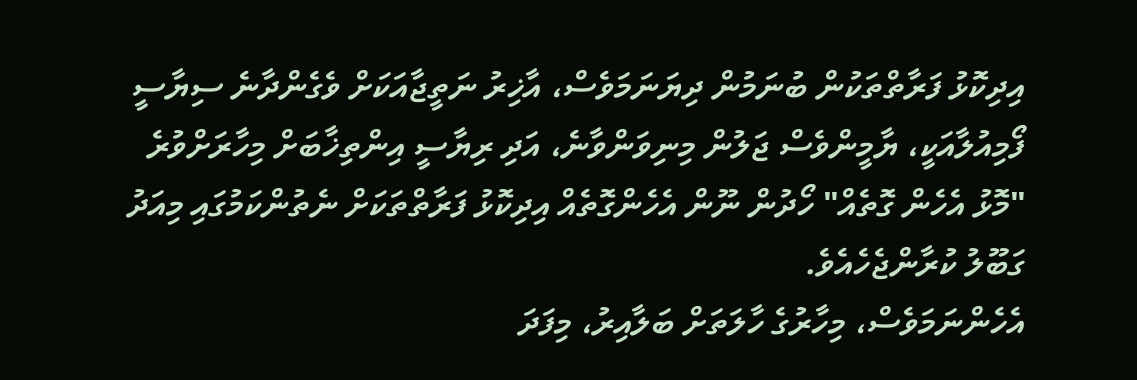އިދިކޮޅު ފަރާތްތަކުން ބުނަމުން ދިޔަނަމަވެސް، އާޚިރު ނަތީޖާއަކަށް ވެގެންދާނެ ސިޔާސީ ފޯމިއުލާއަކީ، ޔާމީންވެސް ޖަލުން މިނިވަންވާނެ، އަދި ރިޔާސީ އިންތިޚާބަށް މިހާރަށްވުރެ "މޮޅު އެހެން ގޮތެއް" ހޯދުން ނޫން އެހެންގޮތެއް އިދިކޮޅު ފަރާތްތަކަށް ނެތުންކަމުގައި މިއަދު ގަބޫލު ކުރާންޖެހެއެވެ.
އެހެންނަމަވެސް، މިހާރުގެ ހާލަތަށް ބަލާއިރު، މިފަދަ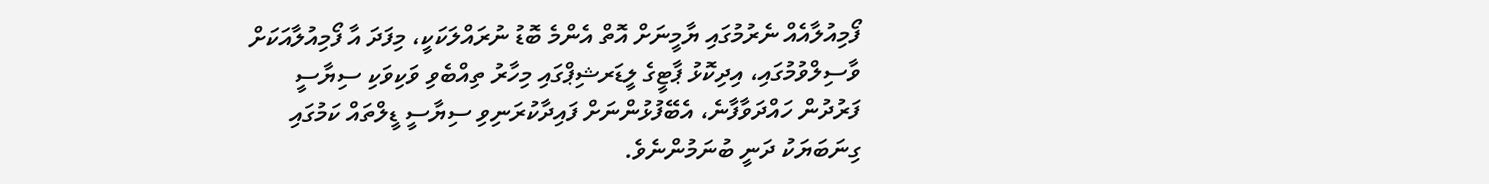ފޯމިއުލާއެއް ނެރުމުގައި ޔާމީނަށް އޮތް އެންމެ ބޮޑު ނުރައްލަކަކީ، މިފަދަ އާ ފޯމިއުލާއަކަށް ވާސިލްވުމުގައި، އިދިކޮޅު ޕާޓީގެ ލީޑަރޝިޕްގައި މިހާރު ތިއްބެވި ވަކިވަކި ސިޔާސީ ފަރުދުން ހައްދަވާފާނެ، އެބޭފުޅުންނަށް ފައިދާކުރަނިވި ސިޔާސީ ޑީލްތައް ކަމުގައި ގިނަބަޔަކު ދަނީ ބުނަމުންނެވެ.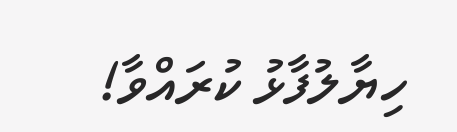ހިޔާލުފާޅު ކުރައްވާ!